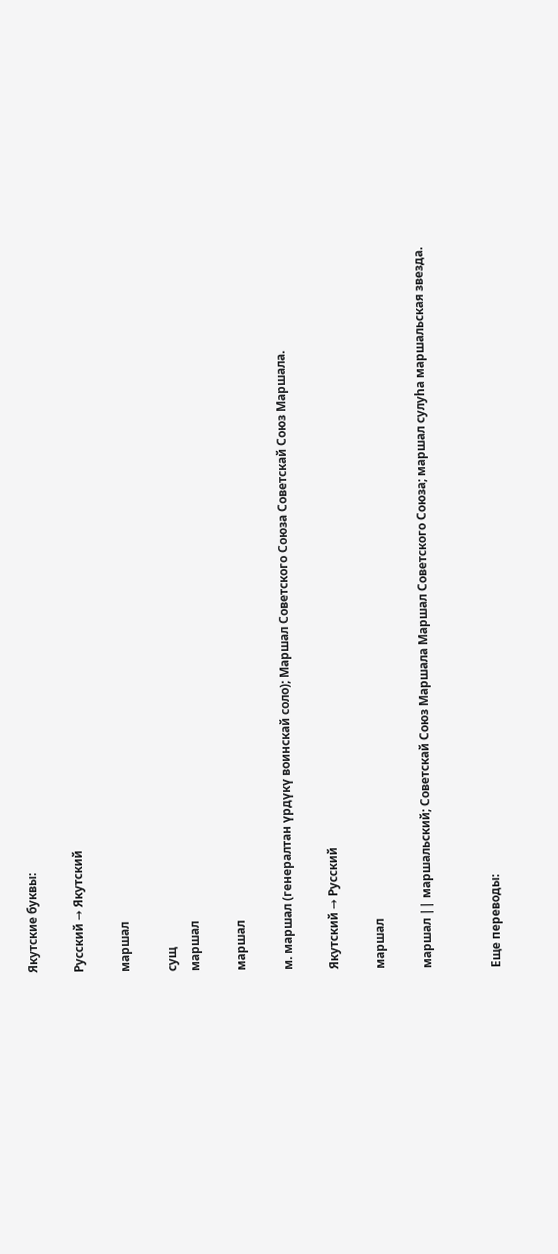Якутские буквы:

Русский → Якутский

маршал

сущ
маршал

маршал

м. маршал (генералтан үрдүкү воинскай соло); Маршал Советского Союза Советскай Союз Маршала.

Якутский → Русский

маршал

маршал || маршальский; Советскай Союз Маршала Маршал Советского Союза; маршал сулуһа маршальская звезда.


Еще переводы: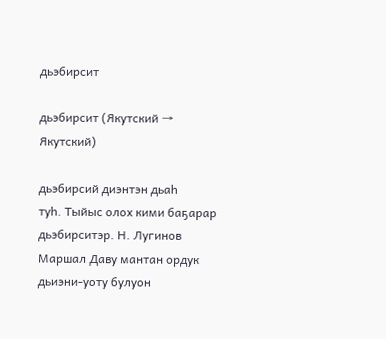дьэбирсит

дьэбирсит (Якутский → Якутский)

дьэбирсий диэнтэн дьаһ
туһ. Тыйыс олох кими баҕарар дьэбирситэр. Н. Лугинов
Маршал Даву мантан ордук дьиэни-уоту булуон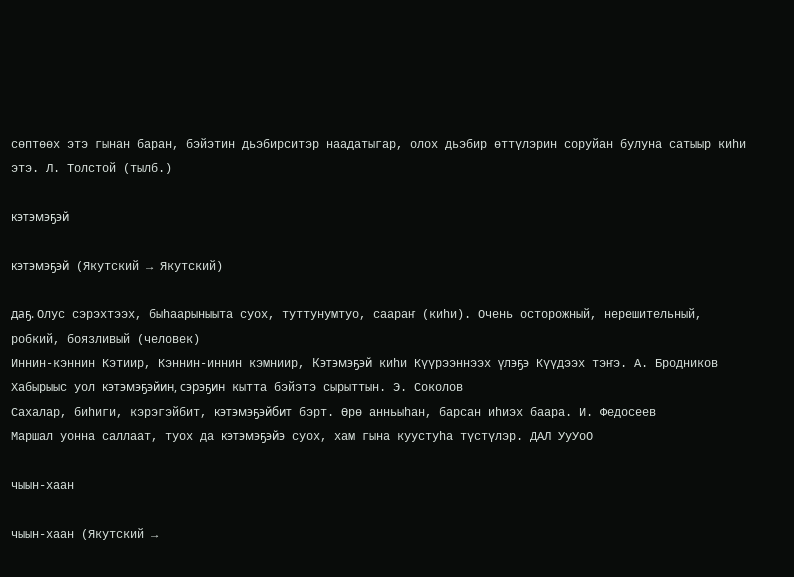сөптөөх этэ гынан баран, бэйэтин дьэбирситэр наадатыгар, олох дьэбир өттүлэрин соруйан булуна сатыыр киһи этэ. Л. Толстой (тылб.)

кэтэмэҕэй

кэтэмэҕэй (Якутский → Якутский)

даҕ. Олус сэрэхтээх, быһаарыныыта суох, туттунумтуо, саараҥ (киһи). Очень осторожный, нерешительный, робкий, боязливый (человек)
Иннин-кэннин Кэтиир, Кэннин-иннин кэмниир, Кэтэмэҕэй киһи Күүрээннээх үлэҕэ Күүдээх тэҥэ. А. Бродников
Хабырыыс уол кэтэмэҕэйин, сэрэҕин кытта бэйэтэ сырыттын. Э. Соколов
Сахалар, биһиги, кэрэгэйбит, кэтэмэҕэйбит бэрт. Өрө анньыһан, барсан иһиэх баара. И. Федосеев
Маршал уонна саллаат, туох да кэтэмэҕэйэ суох, хам гына куустуһа түстүлэр. ДАЛ УуУоО

чыын-хаан

чыын-хаан (Якутский →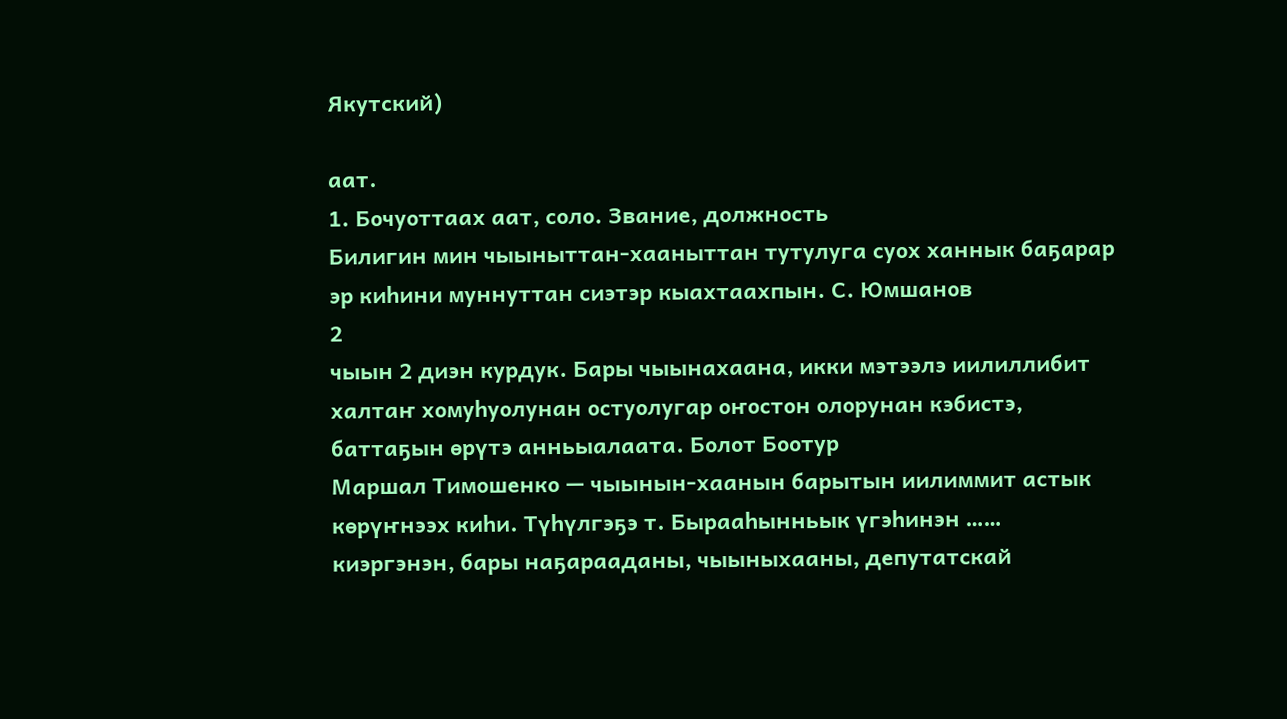Якутский)

аат.
1. Бочуоттаах аат, соло. Звание, должность
Билигин мин чыыныттан-хааныттан тутулуга суох ханнык баҕарар эр киһини муннуттан сиэтэр кыахтаахпын. С. Юмшанов
2
чыын 2 диэн курдук. Бары чыынахаана, икки мэтээлэ иилиллибит халтаҥ хомуһуолунан остуолугар оҥостон олорунан кэбистэ, баттаҕын өрүтэ анньыалаата. Болот Боотур
Маршал Тимошенко — чыынын-хаанын барытын иилиммит астык көрүҥнээх киһи. Түһүлгэҕэ т. Бырааһынньык үгэһинэн …… киэргэнэн, бары наҕарааданы, чыыныхааны, депутатскай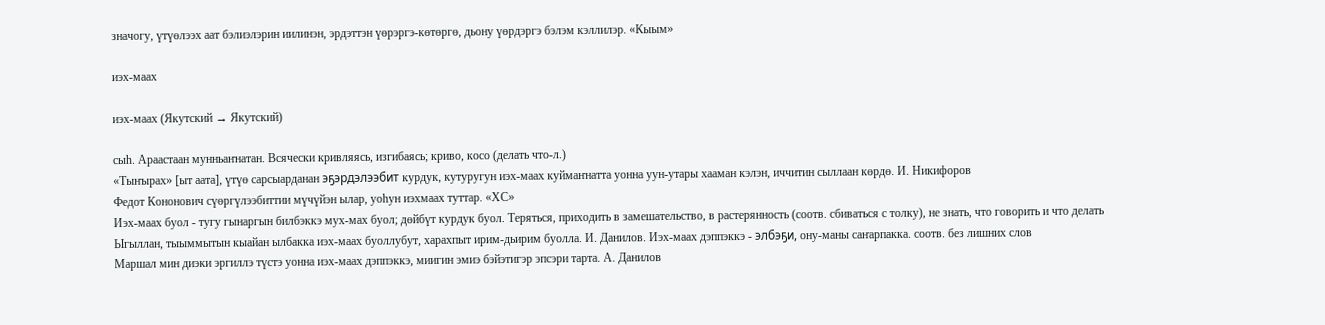значогу, үтүөлээх аат бэлиэлэрин иилинэн, эрдэттэн үөрэргэ-көтөргө, дьону үөрдэргэ бэлэм кэллилэр. «Кыым»

иэх-маах

иэх-маах (Якутский → Якутский)

сыһ. Араастаан мунньаҥнатан. Всячески кривляясь, изгибаясь; криво, косо (делать что-л.)
«Тыҥырах» [ыт аата], үтүө сарсыарданан эҕэрдэлээбит курдук, кутуругун иэх-маах куймаҥнатта уонна уун-утары хааман кэлэн, иччитин сыллаан көрдө. И. Никифоров
Федот Кононович сүөргүлээбиттии мүчүйэн ылар, уоһун иэхмаах туттар. «ХС»
Иэх-маах буол - тугу гынаргын билбэккэ мух-мах буол; дөйбүт курдук буол. Теряться, приходить в замешательство, в растерянность (соотв. сбиваться с толку), не знать, что говорить и что делать
Ыгыллан, тыыммытын кыайан ылбакка иэх-маах буоллубут, харахпыт ирим-дьирим буолла. И. Данилов. Иэх-маах дэппэккэ - элбэҕи, ону-маны саҥарпакка. соотв. без лишних слов
Маршал мин диэки эргиллэ түстэ уонна иэх-маах дэппэккэ, миигин эмиэ бэйэтигэр эпсэри тарта. А. Данилов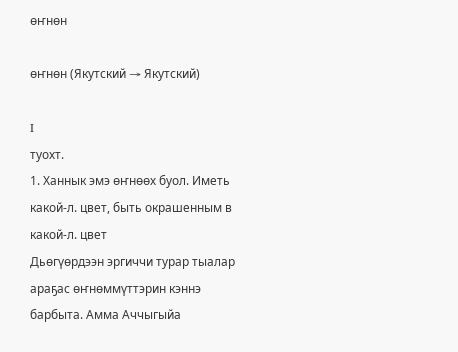өҥнөн

өҥнөн (Якутский → Якутский)

I
туохт.
1. Ханнык эмэ өҥнөөх буол. Иметь какой-л. цвет, быть окрашенным в какой-л. цвет
Дьөгүөрдээн эргиччи турар тыалар араҕас өҥнөммүттэрин кэннэ барбыта. Амма Аччыгыйа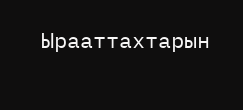Ырааттахтарын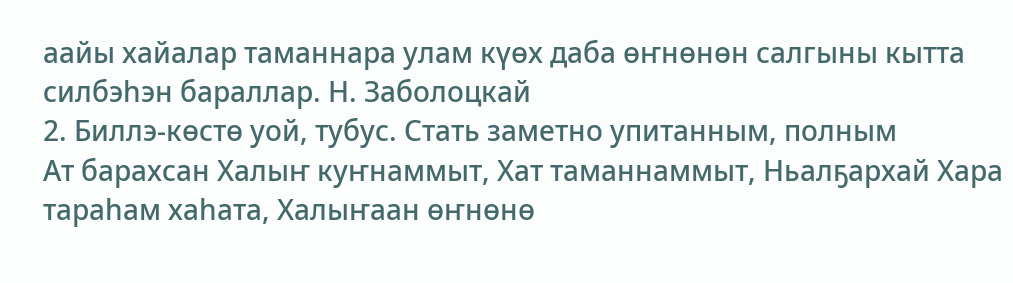аайы хайалар таманнара улам күөх даба өҥнөнөн салгыны кытта силбэһэн бараллар. Н. Заболоцкай
2. Биллэ-көстө уой, тубус. Стать заметно упитанным, полным
Ат барахсан Халыҥ куҥнаммыт, Хат таманнаммыт, Ньалҕархай Хара тараһам хаһата, Халыҥаан өҥнөнө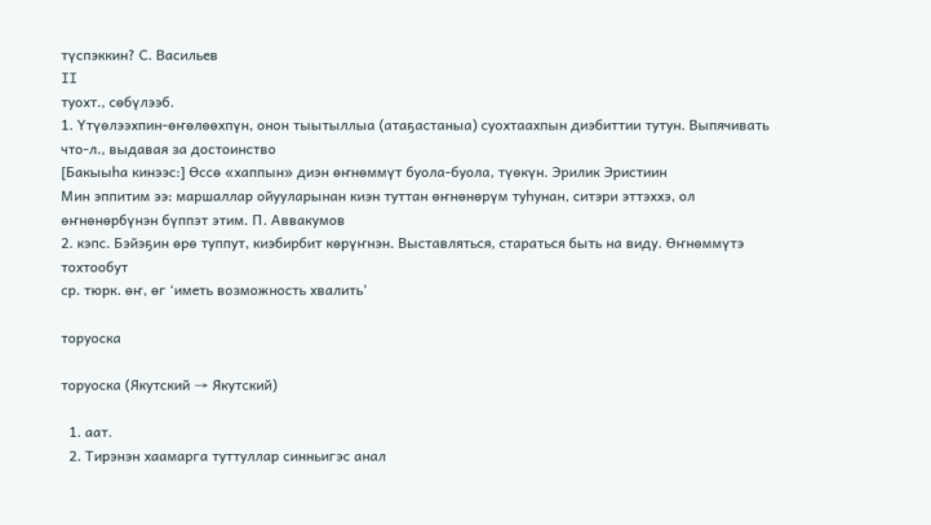түспэккин? С. Васильев
II
туохт., сөбүлээб.
1. Үтүөлээхпин-өҥөлөөхпүн, онон тыытыллыа (атаҕастаныа) суохтаахпын диэбиттии тутун. Выпячивать что-л., выдавая за достоинство
[Бакыыһа кинээс:] Өссө «хаппын» диэн өҥнөммүт буола-буола, түөкүн. Эрилик Эристиин
Мин эппитим ээ: маршаллар ойууларынан киэн туттан өҥнөнөрүм туһунан, ситэри эттэххэ, ол өҥнөнөрбүнэн бүппэт этим. П. Аввакумов
2. кэпс. Бэйэҕин өрө туппут, киэбирбит көрүҥнэн. Выставляться, стараться быть на виду. Өҥнөммүтэ тохтообут
ср. тюрк. өҥ, өг ‘иметь возможность хвалить’

торуоска

торуоска (Якутский → Якутский)

  1. аат.
  2. Тирэнэн хаамарга туттуллар синньигэс анал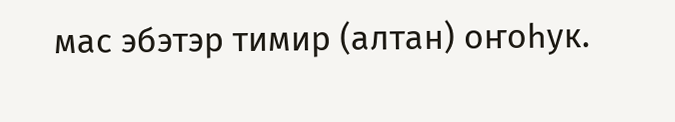мас эбэтэр тимир (алтан) оҥоһук.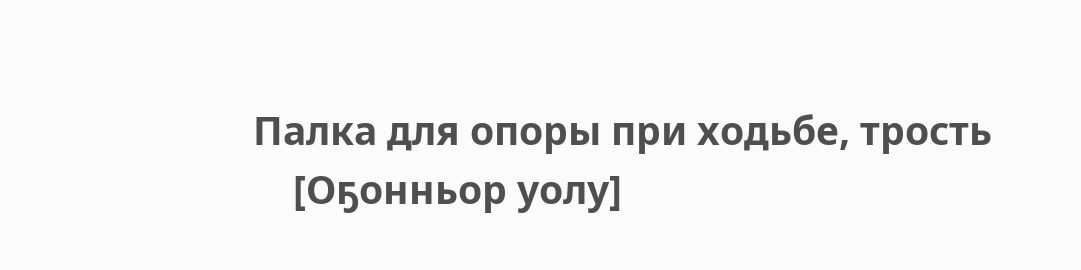Палка для опоры при ходьбе, трость
    [Оҕонньор уолу]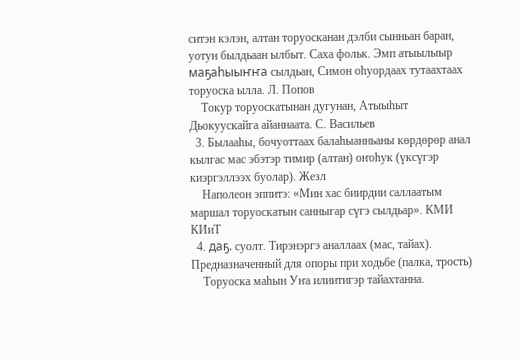ситэн кэлэн, алтан торуосканан дэлби сынньан баран, уотун былдьаан ылбыт. Саха фольк. Эмп атыылыыр маҕаһыыҥҥа сылдьан, Симон оһуордаах тутаахтаах торуоска ылла. Л. Попов
    Токур торуоскатынан дугунан, Атыыһыт Дьокуускайга айаннаата. С. Васильев
  3. Былааһы, бочуоттаах балаһыанньаны көрдөрөр анал кылгас мас эбэтэр тимир (алтан) оҥоһук (үксүгэр киэргэллээх буолар). Жезл
    Наполеон эппитэ: «Мин хас биирдии саллаатым маршал торуоскатын санныгар сүгэ сылдьар». КМИ КИиТ
  4. даҕ. суолт. Тирэнэргэ аналлаах (мас, тайах). Предназначенный для опоры при ходьбе (палка, трость)
    Торуоска маһын Уҥа илиитигэр тайахтанна.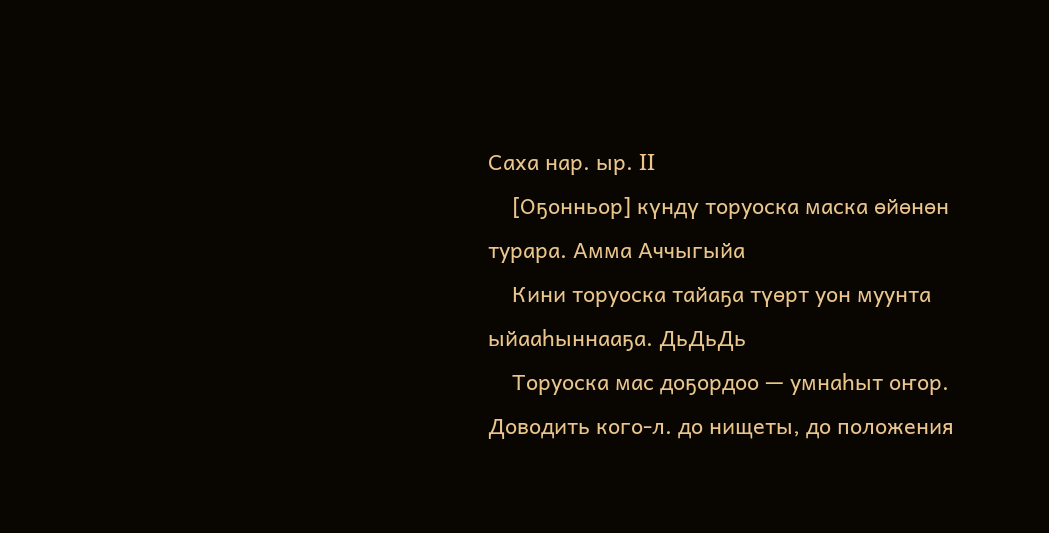Саха нар. ыр. II
    [Оҕонньор] күндү торуоска маска өйөнөн турара. Амма Аччыгыйа
    Кини торуоска тайаҕа түөрт уон муунта ыйааһыннааҕа. ДьДьДь
    Торуоска мас доҕордоо — умнаһыт оҥор. Доводить кого-л. до нищеты, до положения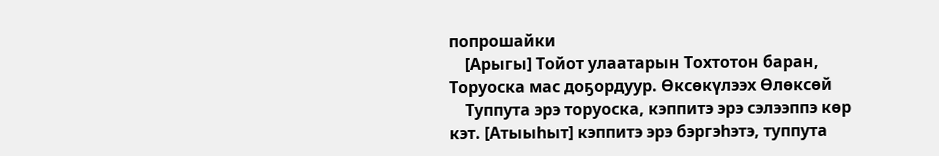попрошайки
    [Арыгы] Тойот улаатарын Тохтотон баран, Торуоска мас доҕордуур. Өксөкүлээх Өлөксөй
    Туппута эрэ торуоска, кэппитэ эрэ сэлээппэ көр кэт. [Атыыһыт] кэппитэ эрэ бэргэһэтэ, туппута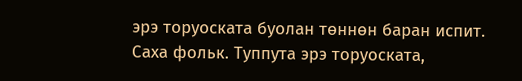эрэ торуоската буолан төннөн баран испит. Саха фольк. Туппута эрэ торуоската,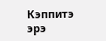Кэппитэ эрэ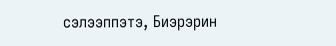сэлээппэтэ, Биэрэрин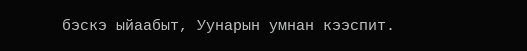бэскэ ыйаабыт, Уунарын умнан кээспит.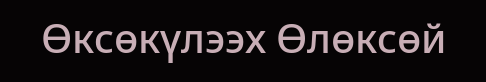Өксөкүлээх Өлөксөй